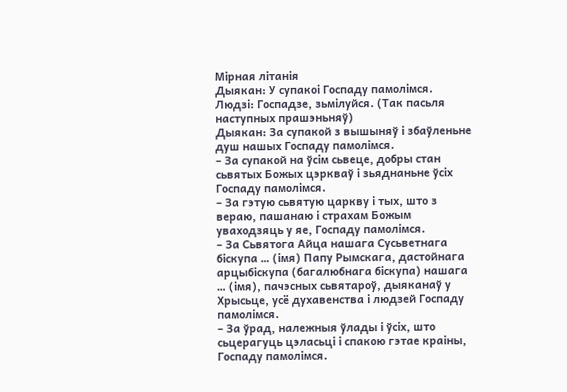Мірная літанія
Дыякан: У супакоі Госпаду памолімся.
Людзі: Госпадзе, зьмілуйся. (Так пасьля наступных прашэньняў)
Дыякан: За супакой з вышыняў і збаўленьне душ нашых Госпаду памолімся.
– За супакой на ўсім сьвеце, добры стан сьвятых Божых цэркваў і зьяднаньне ўсіх Госпаду памолімся.
– За гэтую сьвятую царкву і тых, што з вераю, пашанаю і страхам Божым уваходзяць у яе, Госпаду памолімся.
– За Сьвятога Айца нашага Сусьветнага біскупа … (імя) Папу Рымскага, дастойнага арцыбіскупа (багалюбнага біскупа) нашага … (імя), пачэсных сьвятароў, дыяканаў у Хрысьце, усё духавенства і людзей Госпаду памолімся.
– За ўрад, належныя ўлады і ўсіх, што сьцерагуць цэласьці і спакою гэтае краіны, Госпаду памолімся.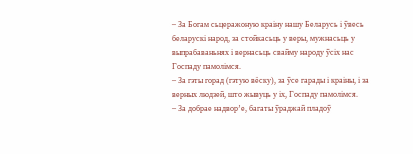– За Богам сьцеражоную краіну нашу Беларусь і ўвесь беларускі народ, за стойкасьць у веры, мужнасьць у выпрабаваньнях і вернасьць свайму народу ўсіх нас Госпаду памолімся.
– За гэты горад (гэтую вёску), за ўсе гарады і краіны, і за верных людзей, што жывуць у іх, Госпаду памолімся.
– За добрае надвор’е, багаты ўраджай пладоў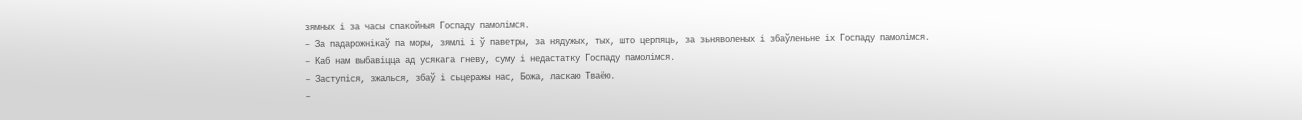зямных і за часы спакойныя Госпаду памолімся.
– За падарожнікаў па моры, зямлі і ў паветры, за нядужых, тых, што церпяць, за зьняволеных і збаўленьне іх Госпаду памолімся.
– Каб нам выбавіцца ад усякага гневу, суму і недастатку Госпаду памолімся.
– Заступіся, зжалься, збаў і сьцеражы нас, Божа, ласкаю Тваёю.
–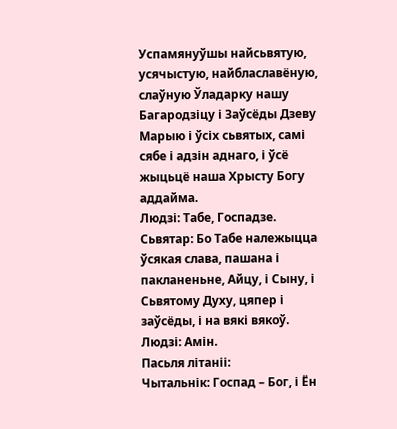Успамянуўшы найсьвятую, усячыстую, найблаславёную, слаўную Ўладарку нашу Багародзіцу і Заўсёды Дзеву Марыю і ўсіх сьвятых, самі сябе і адзін аднаго, і ўсё жыцьцё наша Хрысту Богу аддайма.
Людзі: Табе, Госпадзе.
Сьвятар: Бо Табе належыцца ўсякая слава, пашана і пакланеньне, Айцу, і Сыну, і Сьвятому Духу, цяпер і заўсёды, і на вякі вякоў.
Людзі: Амін.
Пасьля літаніі:
Чытальнік: Госпад – Бог, і Ён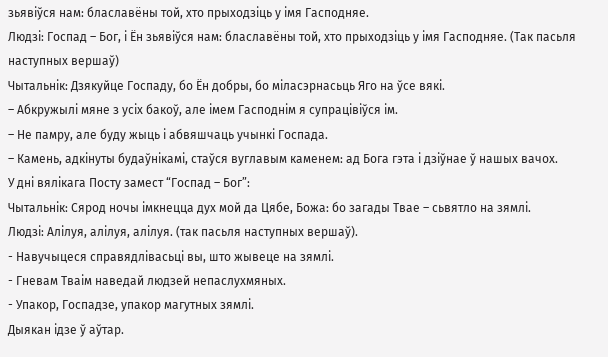зьявіўся нам: блаславёны той, хто прыходзіць у імя Гасподняе.
Людзі: Госпад – Бог, і Ён зьявіўся нам: блаславёны той, хто прыходзіць у імя Гасподняе. (Так пасьля наступных вершаў)
Чытальнік: Дзякуйце Госпаду, бо Ён добры, бо міласэрнасьць Яго на ўсе вякі.
– Абкружылі мяне з усіх бакоў, але імем Гасподнім я супрацівіўся ім.
– Не памру, але буду жыць і абвяшчаць учынкі Госпада.
– Камень, адкінуты будаўнікамі, стаўся вуглавым каменем: ад Бога гэта і дзіўнае ў нашых вачох.
У дні вялікага Посту замест “Госпад – Бог”:
Чытальнік: Сярод ночы імкнецца дух мой да Цябе, Божа: бо загады Твае – сьвятло на зямлі.
Людзі: Алілуя, алілуя, алілуя. (так пасьля наступных вершаў).
- Навучыцеся справядлівасьці вы, што жывеце на зямлі.
- Гневам Тваім наведай людзей непаслухмяных.
- Упакор, Госпадзе, упакор магутных зямлі.
Дыякан ідзе ў аўтар.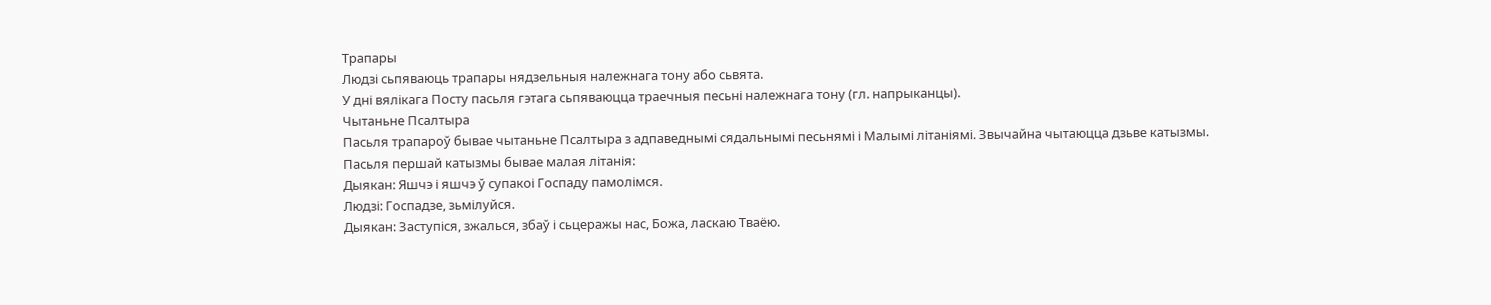Трапары
Людзі сьпяваюць трапары нядзельныя належнага тону або сьвята.
У дні вялікага Посту пасьля гэтага сьпяваюцца траечныя песьні належнага тону (гл. напрыканцы).
Чытаньне Псалтыра
Пасьля трапароў бывае чытаньне Псалтыра з адпаведнымі сядальнымі песьнямі і Малымі літаніямі. Звычайна чытаюцца дзьве катызмы.
Пасьля першай катызмы бывае малая літанія:
Дыякан: Яшчэ і яшчэ ў супакоі Госпаду памолімся.
Людзі: Госпадзе, зьмілуйся.
Дыякан: Заступіся, зжалься, збаў і сьцеражы нас, Божа, ласкаю Тваёю.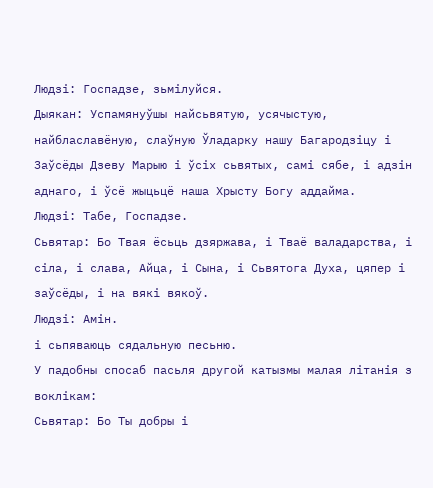Людзі: Госпадзе, зьмілуйся.
Дыякан: Успамянуўшы найсьвятую, усячыстую, найблаславёную, слаўную Ўладарку нашу Багародзіцу і Заўсёды Дзеву Марыю і ўсіх сьвятых, самі сябе, і адзін аднаго, і ўсё жыцьцё наша Хрысту Богу аддайма.
Людзі: Табе, Госпадзе.
Сьвятар: Бо Твая ёсьць дзяржава, і Тваё валадарства, і сіла, і слава, Айца, і Сына, і Сьвятога Духа, цяпер і заўсёды, і на вякі вякоў.
Людзі: Амін.
і сьпяваюць сядальную песьню.
У падобны спосаб пасьля другой катызмы малая літанія з воклікам:
Сьвятар: Бо Ты добры і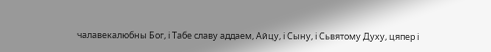чалавекалюбны Бог, і Табе славу аддаем, Айцу, і Сыну, і Сьвятому Духу, цяпер і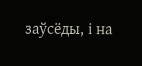заўсёды, і на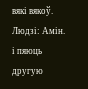вякі вякоў.
Людзі: Амін.
і пяюць другую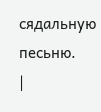сядальную песьню.
|